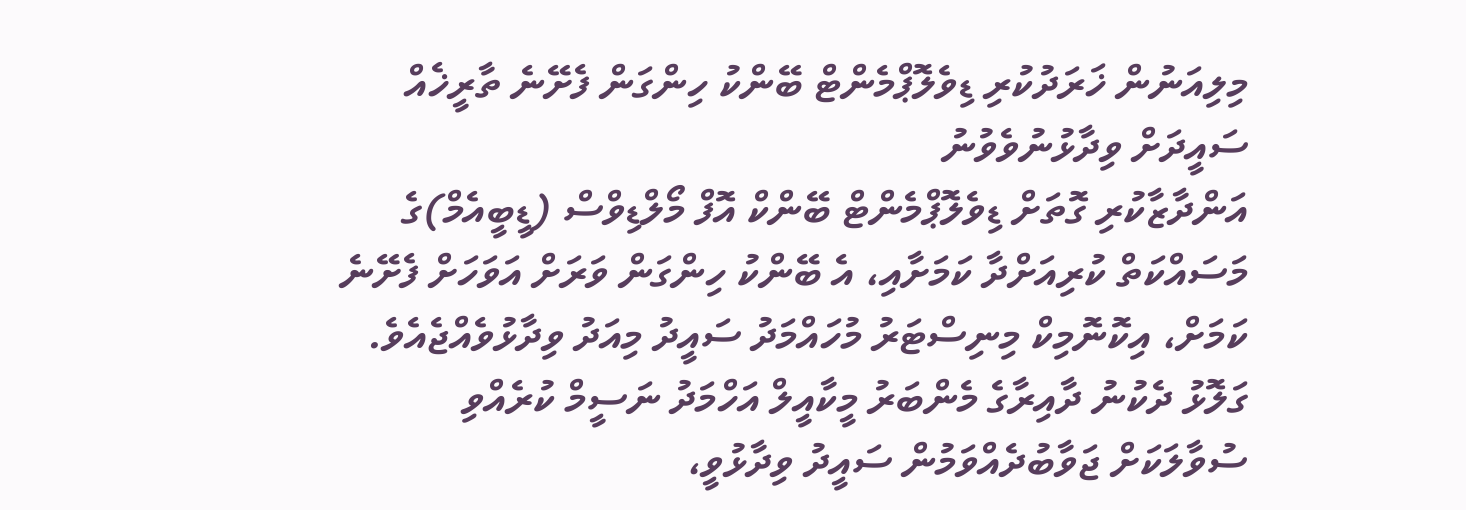މިލިއަނުން ޚަރަދުކުރި ޑިވެލޮޕްމެންޓް ބޭންކު ހިންގަން ފެށޭނެ ތާރީޚެއް ސައީދަށް ވިދާޅުނުވެވުނު
އަންދާޒާކުރި ގޮތަށް ޑިވެލޮޕްމެންޓް ބޭންކް އޮފް މޯލްޑިވްސް (ޑީބީއެމް)ގެ މަސައްކަތް ކުރިއަށްދާ ކަމަށާއި، އެ ބޭންކު ހިންގަން ވަރަށް އަވަހަށް ފެށޭނެ ކަމަށް، އިކޮނޮމިކް މިނިސްޓަރު މުހައްމަދު ސައީދު މިއަދު ވިދާޅުވެއްޖެއެވެ. ގަލޮޅު ދެކުނު ދާއިރާގެ މެންބަރު މީކާއީލް އަހްމަދު ނަސީމް ކުރެއްވި ސުވާލަކަށް ޖަވާބުދެއްވަމުން ސައީދު ވިދާޅުވީ،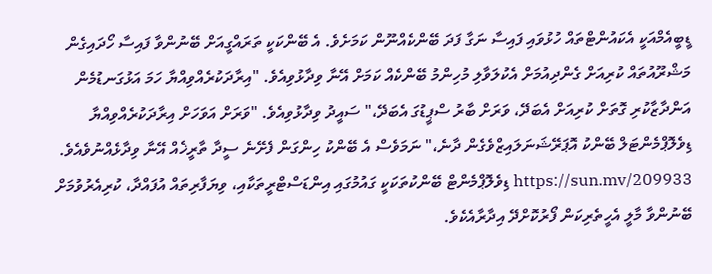ޑީބީއެމްއަކީ އެކައުންޓްތައް ހުޅުވައި ފައިސާ ނަގާ ފަދަ ބޭންކެއްނޫން ކަމަށެވެ. އެ ބޭންކަކީ ތަރައްގީއަށް ބޭނުންވާ ފައިސާ ހޯދައިގެން މަޝްރޫއުތައް ކުރިއަށް ގެންދިއުމަށް އެކުލަވާލި މުހިންމު ބޭންކެއް ކަމަށް އޭނާ ވިދާޅުވިއެވެ. "އިރާދަކުރެއްވިއްޔާ ހަމަ އަޅުގަނޑުމެން އަންދާޒާކުރި ގޮތަށް ކުރިއަށް އެބަދޭ، ވަރަށް ބާރު ސްޕީޑުގަ އެބަދޭ،" ސައީދު ވިދާޅުވިއެވެ. "ވަރަށް އަވަހަށް އިރާދަކުރެއްވިއްޔާ ޑިވެލޮޕްމެންޓަލް ބޭންކު އޮޕަރޭޝަނަލައިޒްވެގެން ދާނެ،" ނަމަވެސް އެ ބޭންކު ހިންގަން ފެށޭނެ ސީދާ ތާރީޚެއް އޭނާ ވިދާޅެއްނުވެއެވެ. https://sun.mv/209933 ޑިވެލޮޕްމެންޓް ބޭންކުތަކަކީ ގައުމުގައި އިންޑަސްޓްރީތަކާއި، ވިޔަފާރިތައް އުފައްދާ، ކުރިއެރުވުމަށް ބޭނުންވާ މާލީ އެހީތެރިކަން ފޯރުކޮށްދޭ އިދާރާއެކެވެ.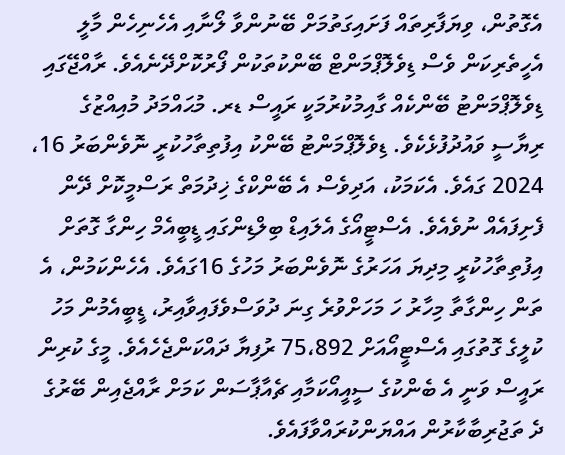އެގޮތުން، ވިޔަފާރިތައް ފަށައިގަތުމަށް ބޭނުންވާ ލޯނާއި އެހެނިހެން މާލީ އެހީތެރިކަން ވެސް ޑިވެލޮޕްމަންޓް ބޭންކުތަކުން ފޯރުކޮށްދޭނެއެވެ. ރާއްޖޭގައި ޑިވެލޮޕްމަންޓު ބޭންކެއް ގާއިމުކުރުމަކީ ރައީސް ޑރ. މުޙައްމަދު މުއިއްޒުގެ ރިޔާސީ ވައުދުފުޅެކެވެ. ޑިވެލޮޕްމަންޓު ބޭންކު އިފުތިތާހުކުރީ ނޮވެންބަރު 16، 2024 ގައެވެ. އެކަމަކު، އަދިވެސް އެ ބޭންކްގެ ޚިދުމަތް ރަސްމީކޮށް ދޭން ފެށިފައެއް ނުވެއެވެ. އެސްޓީއޯގެ އެލައިޑް ބިލްޑިންގައި ޑީބީއެމް ހިންގާ ގޮތަށް އިފުތިތާހުކުރީ މިދިޔަ އަހަރުގެ ނޮވެންބަރު މަހުގެ 16ގައެވެ. އެހެންކަމުން، އެ ތަން ހިންގާތާ މިހާރު ހަ މަހަށްވުރެ ގިނަ ދުވަސްވެފައިވާއިރު، ޑީބީއެމުން މަހު ކުލީގެ ގޮތުގައި އެސްޓީއޯއަށް 75،892 ރުފިޔާ ދައްކަންޖެހެއެވެ. މީގެ ކުރިން ރައީސް ވަނީ އެ ބެންކުގެ ސީއީއޯކަމާއި ޗެއާޕާސަން ކަމަށް ރާއްޖެއިން ބޭރުގެ ދެ ތަޖުރިބާކާރުން އައްޔަންކުރައްވާފައެވެ.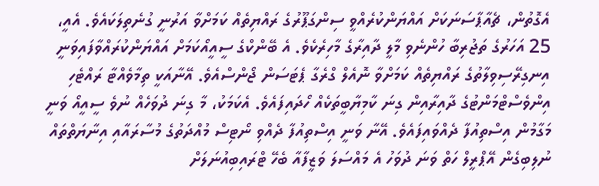އެގޮތުން، ޗެއާޕާސަނަކަށް އައްޔަންކުރެއްވީ ސިންގަޕޫރުގެ ރައްޔިތެއް ކަމަށްވާ އަރުނީ ގުނެތިލަކައެވެ. އެއީ، 25 އަހަރުގެ ތަޖުރިބާ ހުންނެވި މާލީ ދާއިރާގެ މާހިރެކެވެ. އެ ބޭންކްގެ ސީއީއޯކަމަށް އައްޔަންކުރައްވާފައިވަނީ އިނގިރޭސިވިލާތުގެ ރައްޔިތެއް ކަމަށްވާ ނޮއެލް ގްރެގާ ޕެޓަސަން ޖޯންސްއެވެ. އޭނާއަކީ ތިމާވެއްޓާ ރައްޓެހި އިންވެސްޓްމަންޓުގެ ދާއިރާއިން ގިނަ ކާމިޔާބީތަކެއް ހޯދައިފައެވެ. އެކަމަކު، މާ ގިނަ ދުވަހެއް ނުވެ ސީއީއޯ ވަނީ މަގާމުން އިސްތިއުފާ ދެއްވައިފައެވެ. އޭނާ ވަނީ އިސްތިއުފާ ދެއްވި ނޯޓިސް މުއްދަތުގެ މުސާރައާއި އިނާޔަތްތައް ނުލިބިގެން އޭޕްރީލް ހަތް ވަނަ ދުވަހު އެ މައްސަލަ ވަޒީފާއާ ބެހޭ ޓްރައިބިއުނަލަށް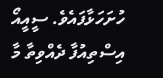ހުށަހަޅާފައެވެ. ސީއީއޯ އިސްތިއުފާ ދެއްވިތާ މާ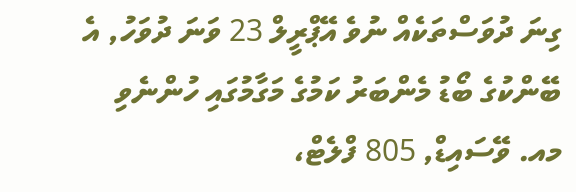ގިނަ ދުވަސްތަކެއް ނުވެ އޭޕްރީލް 23 ވަނަ ދުވަހު, އެ ބޭންކުގެ ބޯޑު މެންބަރު ކަމުގެ މަގާމުގައި ހުންނެވި މއ. ވޭސައިޑް, 805 ފްލެޓް،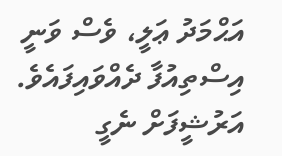އަޙްމަދު ޢަލީ، ވެސް ވަނީ އިސްތިއުފާ ދެއްވައިފައެވެ.
އަރުޝީފަށް ނެގީ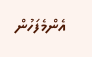އެންމެފަހުން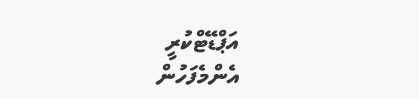އަޕްޑޭޓްކުރީ
އެންމެފަހުން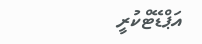އަޕްޑޭޓްކުރީ